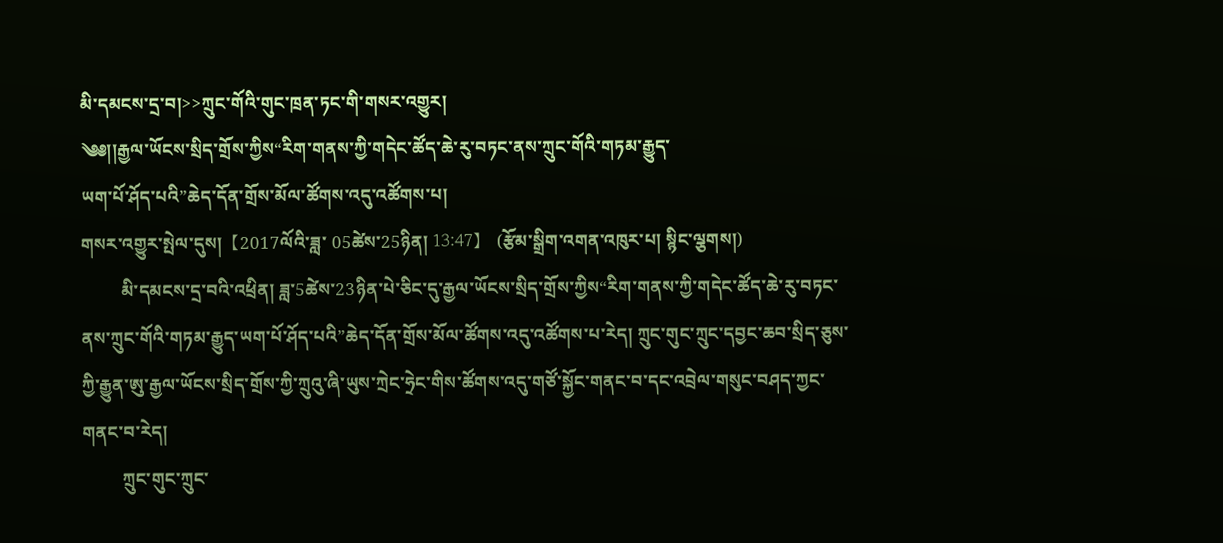མི་དམངས་དྲ་བ།>>ཀྲུང་གོའི་གུང་ཁྲན་ཏང་གི་གསར་འགྱུར།
༄༅།།རྒྱལ་ཡོངས་སྲིད་གྲོས་ཀྱིས“རིག་གནས་ཀྱི་གདེང་ཚོད་ཆེ་རུ་བཏང་ནས་ཀྲུང་གོའི་གཏམ་རྒྱུད་
ཡག་པོ་ཤོད་པའི”ཆེད་དོན་གྲོས་མོལ་ཚོགས་འདུ་འཚོགས་པ།
གསར་འགྱུར་སྤེལ་དུས།  【2017ལོའི་ཟླ་ 05ཚེས་25ཉིན། 13:47】   (རྩོམ་སྒྲིག་འགན་འཁུར་པ། སྙིང་ལྕགས།)
         མི་དམངས་དྲ་བའི་འཕྲིན། ཟླ་5ཚེས་23ཉིན་པེ་ཅིང་དུ་རྒྱལ་ཡོངས་སྲིད་གྲོས་ཀྱིས“རིག་གནས་ཀྱི་གདེང་ཚོད་ཆེ་རུ་བཏང་ནས་ཀྲུང་གོའི་གཏམ་རྒྱུད་ཡག་པོ་ཤོད་པའི”ཆེད་དོན་གྲོས་མོལ་ཚོགས་འདུ་འཚོགས་པ་རེད། ཀྲུང་གུང་ཀྲུང་དབྱང་ཆབ་སྲིད་ཅུས་ཀྱི་རྒྱུན་ཨུ་རྒྱལ་ཡོངས་སྲིད་གྲོས་ཀྱི་ཀྲུའུ་ཞི་ཡུས་ཀྲེང་ཧྲེང་གིས་ཚོགས་འདུ་གཙོ་སྐྱོང་གནང་བ་དང་འབྲེལ་གསུང་བཤད་ཀྱང་གནང་བ་རེད།
         ཀྲུང་གུང་ཀྲུང་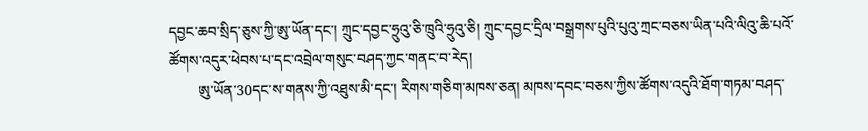དབྱང་ཆབ་སྲིད་ཅུས་ཀྱི་ཨུ་ཡོན་དང་། ཀྲུང་དབྱང་ཧྲུའུ་ཅི་ཁྲུའི་ཧྲུའུ་ཅི། ཀྲུང་དབྱང་དྲིལ་བསྒྲགས་པུའི་པུའུ་ཀྲང་བཅས་ཡིན་པའི་ལིའུ་ཆི་པའོ་ཚོགས་འདུར་ཕེབས་པ་དང་འབྲེལ་གསུང་བཤད་ཀྱང་གནང་བ་རེད།
        ཨུ་ཡོན་30དང་ས་གནས་ཀྱི་འཐུས་མི་དང་། རིགས་གཅིག་མཁས་ཅན། མཁས་དབང་བཅས་ཀྱིས་ཚོགས་འདུའི་ཐོག་གཏམ་བཤད་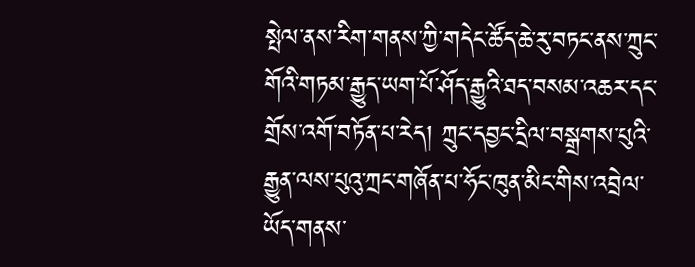སྤེལ་ནས་རིག་གནས་ཀྱི་གདེང་ཚོད་ཆེ་རུ་བཏང་ནས་ཀྲུང་གོའི་གཏམ་རྒྱུད་ཡག་པོ་ཤོད་རྒྱུའི་ཐད་བསམ་འཆར་དང་གྲོས་འགོ་བཏོན་པ་རེད། ཀྲུང་དབྱང་དྲིལ་བསྒྲགས་པུའི་རྒྱུན་ལས་པུའུ་ཀྲང་གཞོན་པ་ཧོང་ཁུན་མིང་གིས་འབྲེལ་ཡོད་གནས་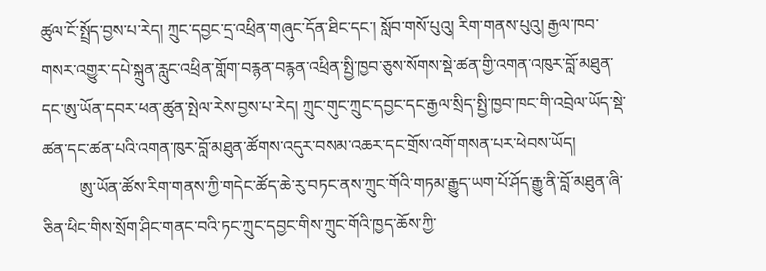ཚུལ་ངོ་སྤྲོད་བྱས་པ་རེད། ཀྲུང་དབྱང་དྲ་འཕྲིན་གཞུང་དོན་ཐིང་དང་། སློབ་གསོ་པུའུ། རིག་གནས་པུའུ། རྒྱལ་ཁབ་གསར་འགྱུར་དཔེ་སྐྲུན་རླུང་འཕྲིན་གློག་བརྙན་བརྙན་འཕྲིན་སྤྱི་ཁྱབ་ཅུས་སོགས་སྡེ་ཚན་གྱི་འགན་འཁུར་བློ་མཐུན་དང་ཨུ་ཡོན་དབར་ཕན་ཚུན་སྤེལ་རེས་བྱས་པ་རེད། ཀྲུང་གུང་ཀྲུང་དབྱང་དང་རྒྱལ་སྲིད་སྤྱི་ཁྱབ་ཁང་གི་འབྲེལ་ཡོད་སྡེ་ཚན་དང་ཚན་པའི་འགན་ཁུར་བློ་མཐུན་ཚོགས་འདུར་བསམ་འཆར་དང་གྲོས་འགོ་གསན་པར་ཕེབས་ཡོད།
         ཨུ་ཡོན་ཚོས་རིག་གནས་ཀྱི་གདེང་ཚོད་ཆེ་རུ་བཏང་ནས་ཀྲུང་གོའི་གཏམ་རྒྱུད་ཡག་པོ་ཤོད་རྒྱུ་ནི་བློ་མཐུན་ཞི་ཅིན་ཕིང་གིས་སྲོག་ཤིང་གནང་བའི་ཏང་ཀྲུང་དབྱང་གིས་ཀྲུང་གོའི་ཁྱད་ཆོས་ཀྱི་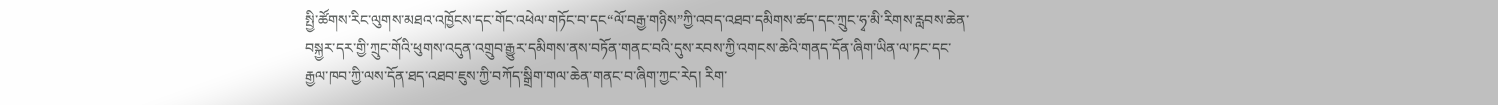སྤྱི་ཚོགས་རིང་ལུགས་མཐའ་འཁྱོངས་དང་གོང་འཕེལ་གཏོང་བ་དང“ལོ་བརྒྱ་གཉིས”ཀྱི་འབད་འཐབ་དམིགས་ཚད་དང་ཀྲུང་ཧྭ་མི་རིགས་རླབས་ཆེན་བསྐྱར་དར་གྱི་ཀྲུང་གོའི་ཕུགས་འདུན་འགྲུབ་རྒྱུར་དམིགས་ནས་བཏོན་གནང་བའི་དུས་རབས་ཀྱི་འགངས་ཆེའི་གནད་དོན་ཞིག་ཡིན་ལ་ཏང་དང་རྒྱལ་ཁབ་ཀྱི་ལས་དོན་ཐད་འཐབ་ཇུས་ཀྱི་བཀོད་སྒྲིག་གལ་ཆེན་གནང་བ་ཞིག་ཀྱང་རེད། རིག་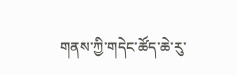གནས་ཀྱི་གདེང་ཚོད་ཆེ་རུ་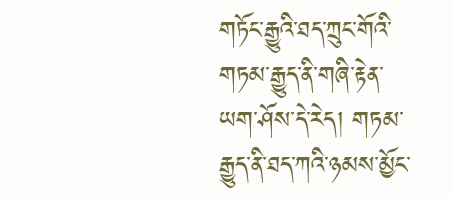གཏོང་རྒྱུའི་ཐད་ཀྲུང་གོའི་གཏམ་རྒྱུད་ནི་གཞི་རྟེན་ཡག་ཤོས་དེ་རེད། གཏམ་རྒྱུད་ནི་ཐད་ཀའི་ཉམས་མྱོང་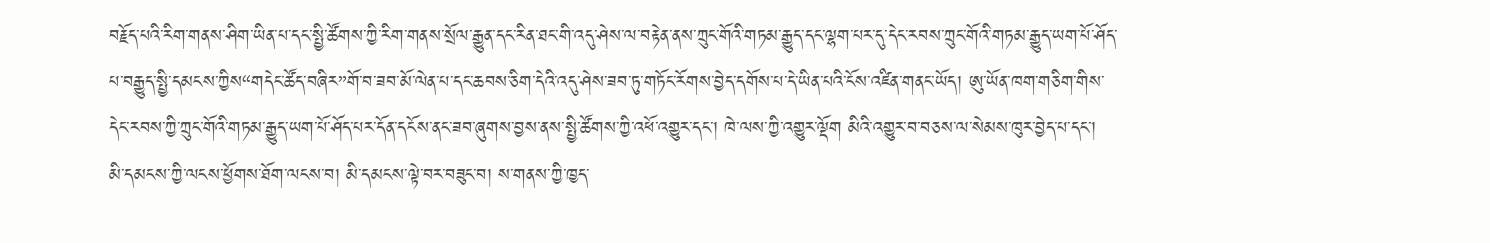བརྗོད་པའི་རིག་གནས་ཤིག་ཡིན་པ་དང་སྤྱི་ཚོགས་ཀྱི་རིག་གནས་སྲོལ་རྒྱུན་དང་རིན་ཐང་གི་འདུ་ཤེས་ལ་བརྟེན་ནས་ཀྲུང་གོའི་གཏམ་རྒྱུད་དང་ལྷག་པར་དུ་དེང་རབས་ཀྲུང་གོའི་གཏམ་རྒྱུད་ཡག་པོ་ཤོད་པ་བརྒྱུད་སྤྱི་དམངས་ཀྱིས“གདེང་ཚོད་བཞིར”གོ་བ་ཟབ་མོ་ལེན་པ་དང་ཆབས་ཅིག་དེའི་འདུ་ཤེས་ཟབ་ཏུ་གཏོང་རོགས་བྱེད་དགོས་པ་དེ་ཡིན་པའི་ངོས་འཛིན་གནང་ཡོད། ཨུ་ཡོན་ཁག་གཅིག་གིས་དེང་རབས་ཀྱི་ཀྲུང་གོའི་གཏམ་རྒྱུད་ཡག་པོ་ཤོད་པར་དོན་དངོས་ནང་ཟབ་ཞུགས་བྱས་ནས་སྤྱི་ཚོགས་ཀྱི་འཕོ་འགྱུར་དང་། ཁེ་ལས་ཀྱི་འགྱུར་ལྡོག མིའི་འགྱུར་བ་བཅས་ལ་སེམས་ཁུར་བྱེད་པ་དང་། མི་དམངས་ཀྱི་ལངས་ཕྱོགས་ཐོག་ལངས་བ། མི་དམངས་ལྟེ་བར་བཟུང་བ། ས་གནས་ཀྱི་ཁྱད་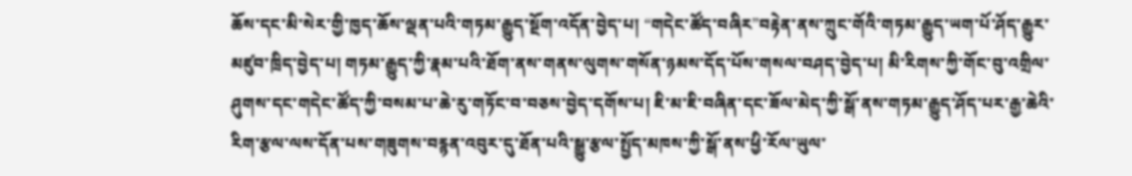ཆོས་དང་མི་སེར་གྱི་ཁྱད་ཆོས་ལྡན་པའི་གཏམ་རྒྱུད་སྔོག་འདོན་བྱེད་པ། “གདེང་ཚོད་བཞིར”བརྟེན་ནས་ཀྲུང་གོའི་གཏམ་རྒྱུད་ཡག་པོ་ཤོད་རྒྱུར་མཛུབ་ཁྲིད་བྱེད་པ། གཏམ་རྒྱུད་ཀྱི་རྣམ་པའི་ཐོག་ནས་གནས་ལུགས་གསོན་ཉམས་དོད་པོས་གསལ་བཤད་བྱེད་པ། མི་རིགས་ཀྱི་གོང་བུ་འགྲིལ་ཤུགས་དང་གདེང་ཚོད་ཀྱི་བསམ་པ་ཆེ་རུ་གཏོང་བ་བཅས་བྱེད་དགོས་པ། ཇི་མ་ཇི་བཞིན་དང་ཟོལ་མེད་ཀྱི་སྒོ་ནས་གཏམ་རྒྱུད་ཤོད་པར་རྒྱ་ཆེའི་རིག་རྩལ་ལས་དོན་པས་གཟུགས་བརྙན་འབུར་དུ་ཐོན་པའི་སྒྱུ་རྩལ་སྤྱོད་མཁས་ཀྱི་སྒོ་ནས་ཕྱི་རོལ་ཡུལ་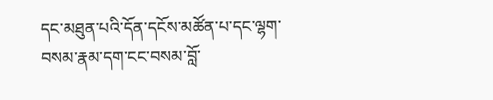དང་མཐུན་པའི་དོན་དངོས་མཚོན་པ་དང་ལྷག་བསམ་རྣམ་དག་ངང་བསམ་བློ་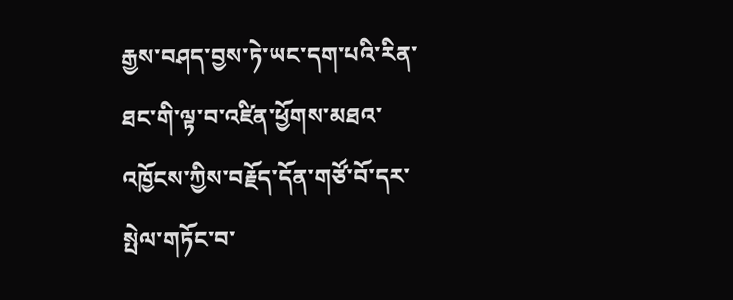རྒྱས་བཤད་བྱས་ཏེ་ཡང་དག་པའི་རིན་ཐང་གི་ལྟ་བ་འཛིན་ཕྱོགས་མཐའ་འཁྱོངས་ཀྱིས་བརྗོད་དོན་གཙོ་བོ་དར་སྤེལ་གཏོང་བ་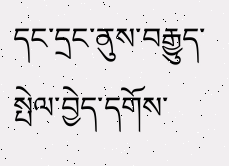དང་དྲང་ནུས་བརྒྱུད་སྤེལ་བྱེད་དགོས་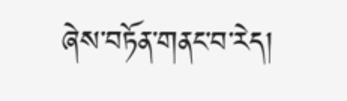ཞེས་བཏོན་གནང་བ་རེད།